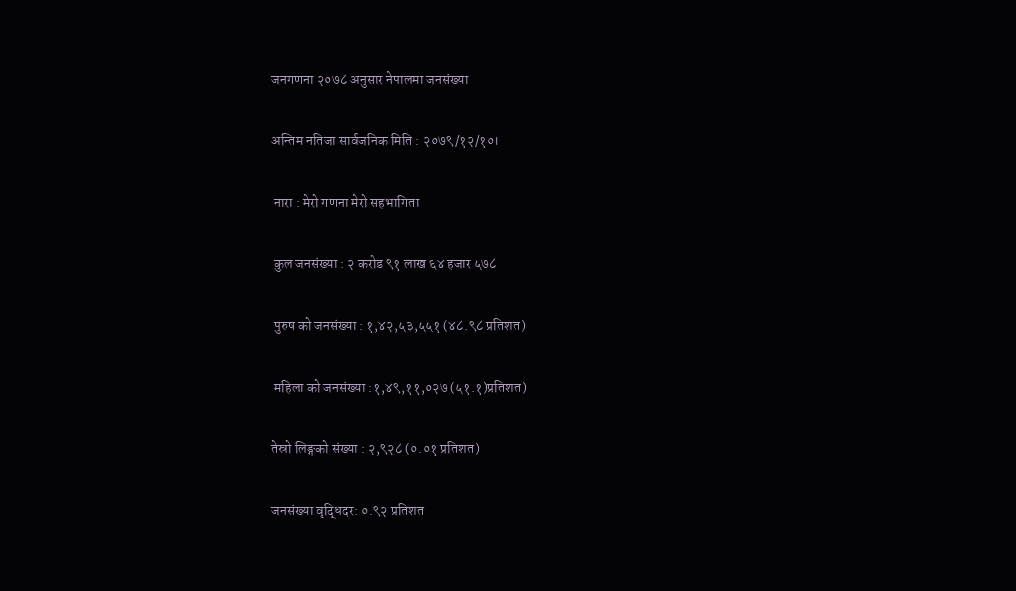जनगणना २०७८ अनुसार नेपालमा जनसंख्या

अन्तिम नतिजा सार्वजनिक मिति : २०७९/१२/१०।

 नारा : मेरो गणना मेरो सहभागिता

 कुल जनसंख्या : २ करोड ९१ लाख ६४ हजार ५७८

 पुरुष को जनसंख्या : १,४२,५३,५५१ (४८.९८ प्रतिशत)

 महिला को जनसंख्या :१,४९,११,०२७ (५१.१)प्रतिशत)

तेस्रो लिङ्गको संख्या : २,९२८ (०.०१ प्रतिशत)

जनसंख्या वृद्धिदर: ०.९२ प्रतिशत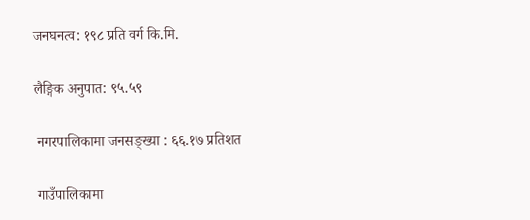जनघनत्व: १९८ प्रति वर्ग कि.मि.

लैङ्गिक अनुपात: ९५.५९

 नगरपालिकामा जनसङ्ख्या : ६६.१७ प्रतिशत

 गाउँपालिकामा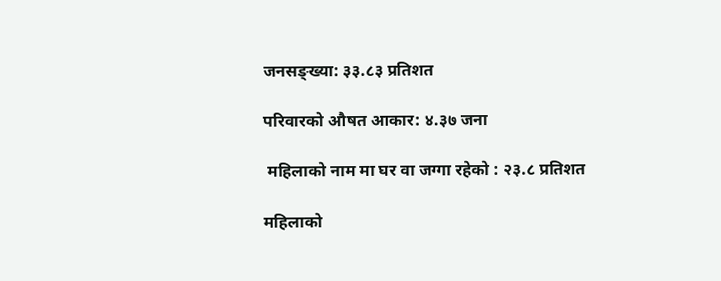जनसङ्ख्या: ३३.८३ प्रतिशत

परिवारको औषत आकार: ४.३७ जना

 महिलाको नाम मा घर वा जग्गा रहेको : २३.८ प्रतिशत

महिलाको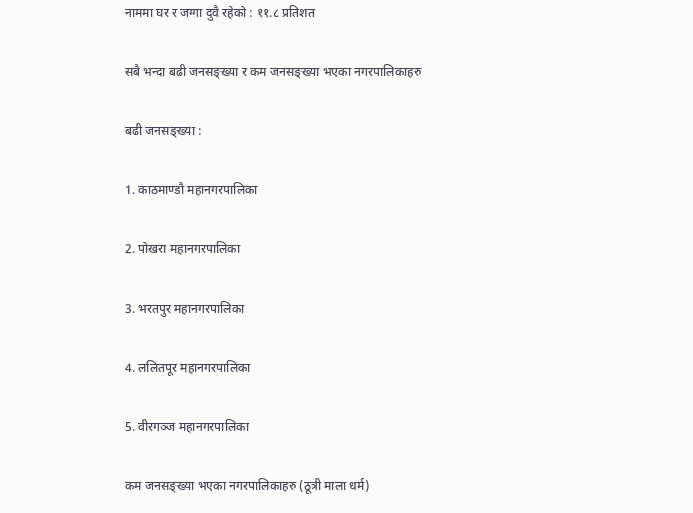नाममा घर र जग्गा दुवै रहेको : ११.८ प्रतिशत

सबै भन्दा बढी जनसङ्ख्या र कम जनसङ्ख्या भएका नगरपालिकाहरु

बढी जनसङ्ख्या :

1. काठमाण्डौ महानगरपालिका

2. पोखरा महानगरपालिका

3. भरतपुर महानगरपालिका

4. ललितपूर महानगरपालिका

5. वीरगञ्ज महानगरपालिका

कम जनसङ्ख्या भएका नगरपालिकाहरु (ठूत्री माला धर्म)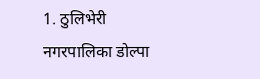1. ठुलिभेरी नगरपालिका डोल्पा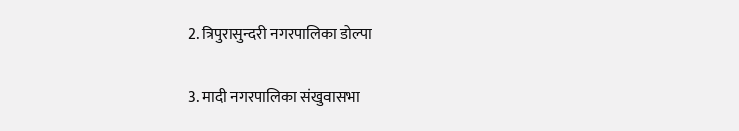2. त्रिपुरासुन्दरी नगरपालिका डोल्पा

3. मादी नगरपालिका संखुवासभा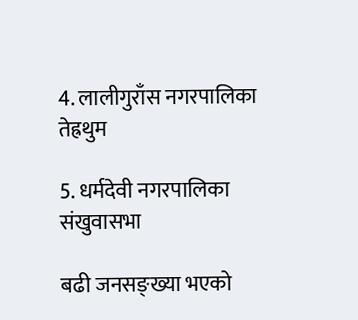4. लालीगुराँस नगरपालिका तेह्रथुम

5. धर्मदेवी नगरपालिका संखुवासभा

बढी जनसङ्ख्या भएको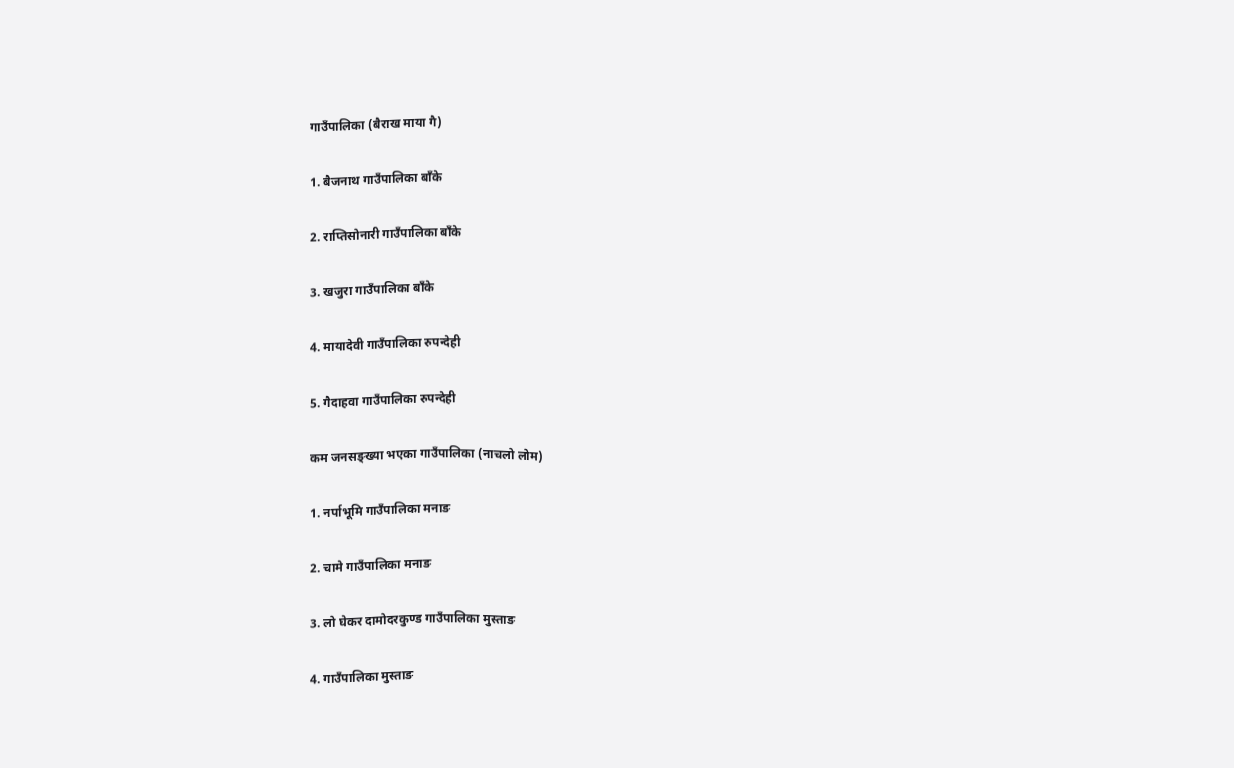गाउँपालिका (बैराख माया गै)

1. बैजनाथ गाउँपालिका बाँके

2. राप्तिसोनारी गाउँपालिका बाँके

3. खजुरा गाउँपालिका बाँके

4. मायादेवी गाउँपालिका रुपन्देही

5. गैदाहवा गाउँपालिका रुपन्देही

कम जनसङ्ख्या भएका गाउँपालिका (नाचलो लोम)

1. नर्पाभूमि गाउँपालिका मनाङ

2. चामे गाउँपालिका मनाङ

3. लो घेकर दामोदरकुण्ड गाउँपालिका मुस्ताङ

4. गाउँपालिका मुस्ताङ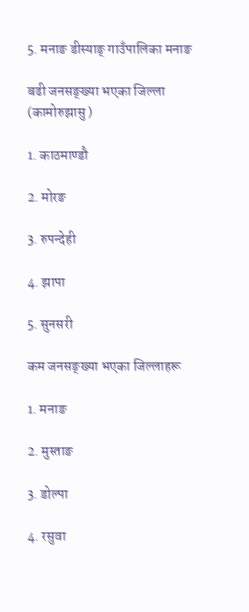5. मनाङ डीस्याङ् गाउँपालिका मनाङ

बढी जनसङ्ख्या भएका जिल्ला (कामोरुझासु )

1. काठमाण्डौ

2. मोरङ

3. रुपन्देही

4. झापा

5. सुनसरी

कम जनसङ्ख्या भएका जिल्लाहरू

1. मनाङ

2. मुस्ताङ

3. डोल्पा

4. रसुवा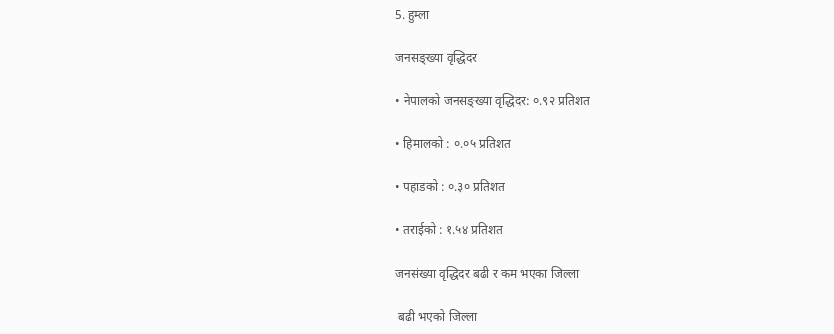5. हुम्ला

जनसङ्ख्या वृद्धिदर

• नेपालको जनसङ्ख्या वृद्धिदर: ०.९२ प्रतिशत

• हिमालको : ०.०५ प्रतिशत

• पहाडको : ०.३० प्रतिशत

• तराईको : १.५४ प्रतिशत

जनसंख्या वृद्धिदर बढी र कम भएका जिल्ला

 बढी भएको जिल्ला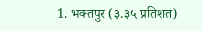1. भक्तपुर (३.३५ प्रतिशत)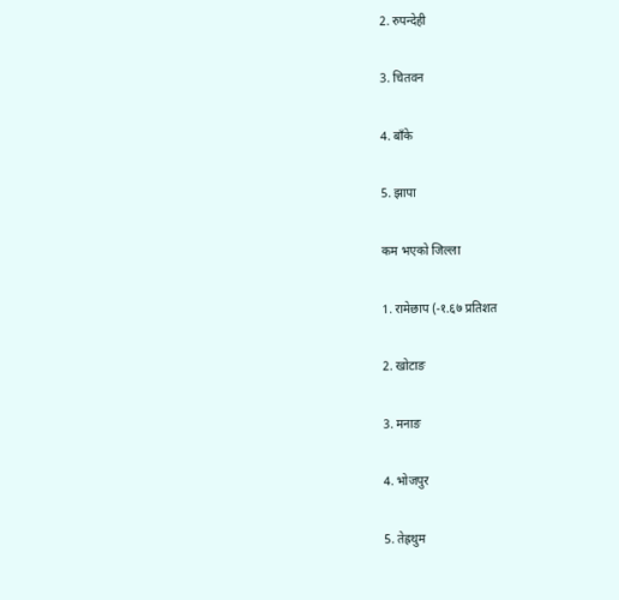2. रुपन्देही

3. चितवन

4. बाँके

5. झापा

कम भएको जिल्ला

1. रामेछाप (-१.६७ प्रतिशत

2. खोटाङ

3. मनाङ

4. भोजपुर

5. तेह्रथुम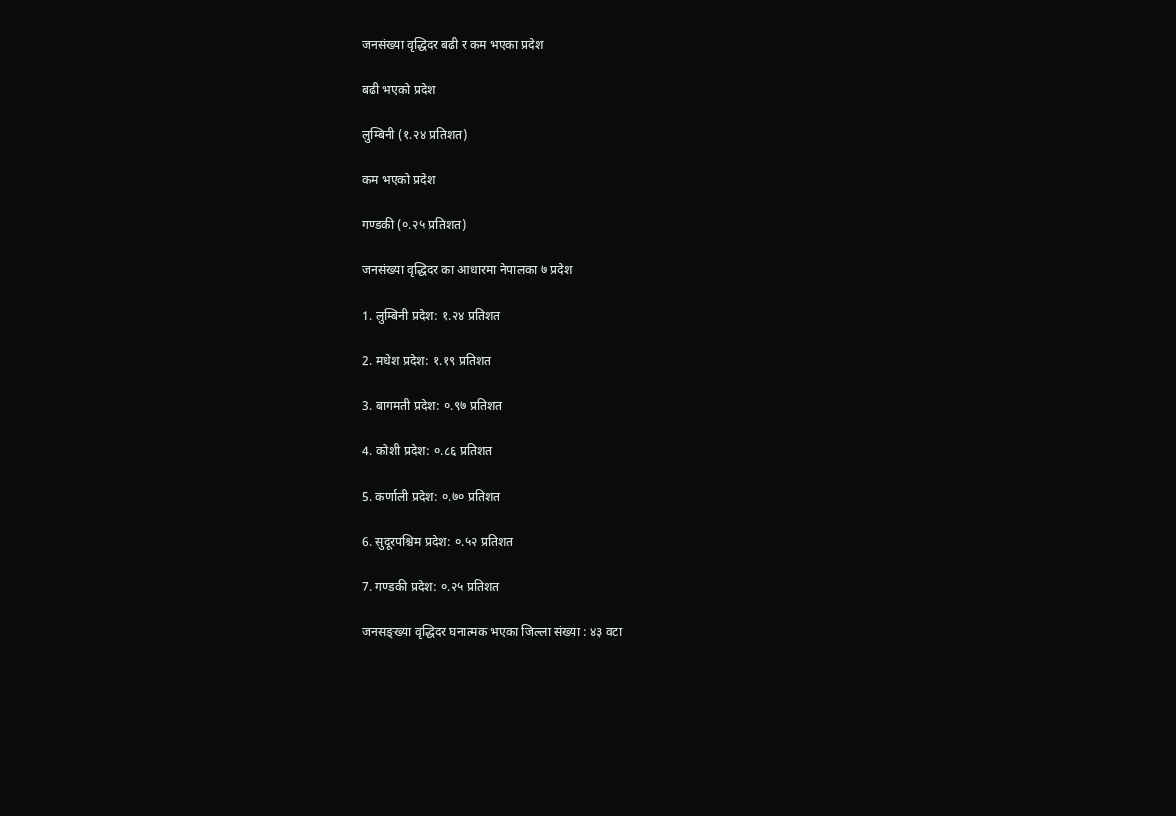जनसंख्या वृद्धिदर बढी र कम भएका प्रदेश

बढी भएको प्रदेश

लुम्बिनी (१.२४ प्रतिशत)

कम भएको प्रदेश

गण्डकी (०.२५ प्रतिशत)

जनसंख्या वृद्धिदर का आधारमा नेपालका ७ प्रदेश

1. लुम्बिनी प्रदेश: १.२४ प्रतिशत

2. मधेश प्रदेश: १.१९ प्रतिशत

3. बागमती प्रदेश: ०.९७ प्रतिशत

4. कोशी प्रदेश: ०.८६ प्रतिशत

5. कर्णाली प्रदेश: ०.७० प्रतिशत

6. सुदूरपश्चिम प्रदेश: ०.५२ प्रतिशत

7. गण्डकी प्रदेश: ०.२५ प्रतिशत

जनसङ्ख्या वृद्धिदर घनात्मक भएका जिल्ला संख्या : ४३ वटा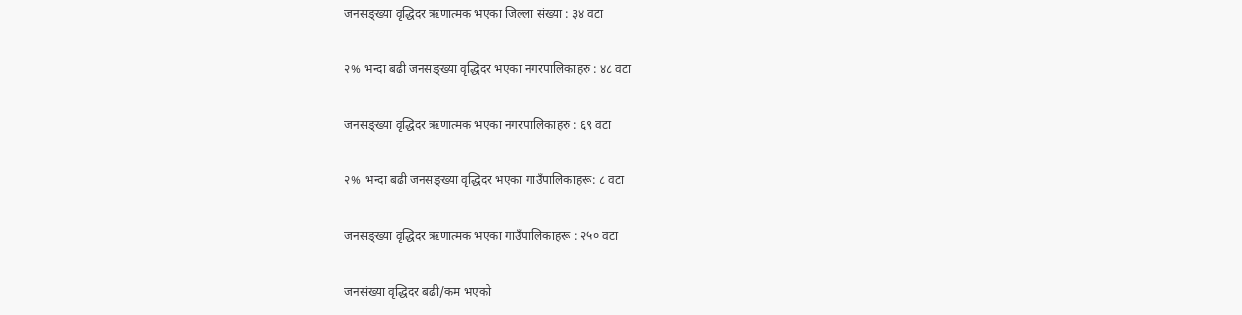जनसङ्ख्या वृद्धिदर ऋणात्मक भएका जिल्ला संख्या : ३४ वटा

२% भन्दा बढी जनसङ्ख्या वृद्धिदर भएका नगरपालिकाहरु : ४८ वटा

जनसङ्ख्या वृद्धिदर ऋणात्मक भएका नगरपालिकाहरु : ६९ वटा

२% भन्दा बढी जनसङ्ख्या वृद्धिदर भएका गाउँपालिकाहरू: ८ वटा

जनसङ्ख्या वृद्धिदर ऋणात्मक भएका गाउँपालिकाहरू : २५० वटा

जनसंख्या वृद्धिदर बढी/कम भएको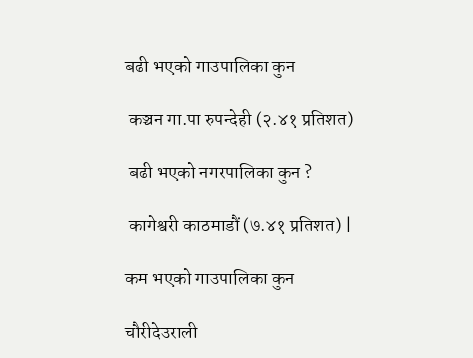बढी भएको गाउपालिका कुन

 कञ्चन गा.पा रुपन्देही (२.४१ प्रतिशत)

 बढी भएको नगरपालिका कुन ?

 कागेश्वरी काठमाडौं (७.४१ प्रतिशत) |

कम भएको गाउपालिका कुन

चौरीदेउराली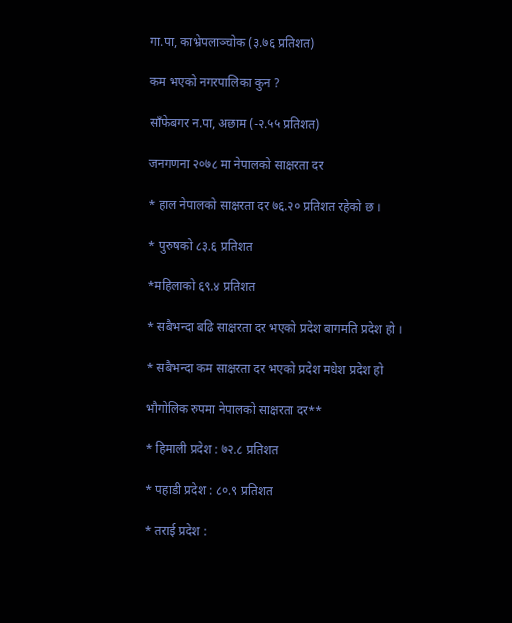गा.पा, काभ्रेपलाञ्चोक (३.७६ प्रतिशत)

कम भएको नगरपालिका कुन ?

साँफेबगर न.पा, अछाम (-२.५५ प्रतिशत)

जनगणना २०७८ मा नेपालको साक्षरता दर

* हाल नेपालको साक्षरता दर ७६.२० प्रतिशत रहेको छ ।

* पुरुषको ८३.६ प्रतिशत

*महिलाको ६९.४ प्रतिशत

* सबैभन्दा बढि साक्षरता दर भएको प्रदेश बागमति प्रदेश हो ।

* सबैभन्दा कम साक्षरता दर भएको प्रदेश मधेश प्रदेश हो

भौगोलिक रुपमा नेपालको साक्षरता दर**

* हिमाली प्रदेश : ७२.८ प्रतिशत

* पहाडी प्रदेश : ८०.९ प्रतिशत

* तराई प्रदेश :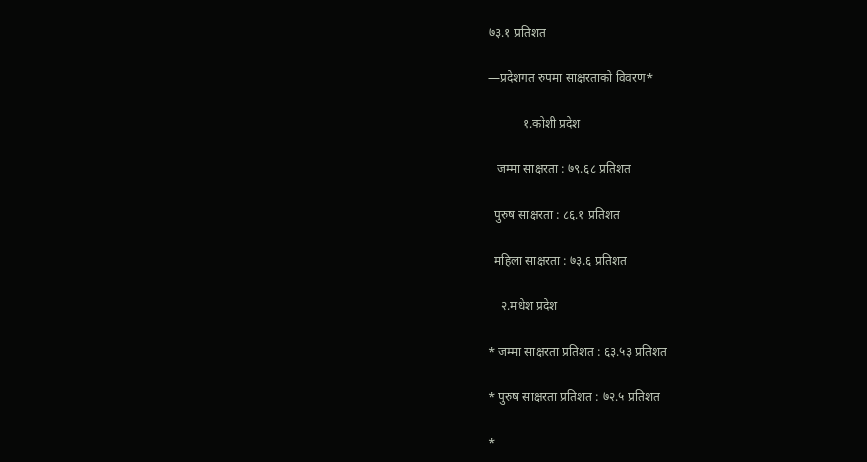७३.१ प्रतिशत

—प्रदेशगत रुपमा साक्षरताको विवरण*

           १.कोशी प्रदेश

   जम्मा साक्षरता : ७९.६८ प्रतिशत

  पुरुष साक्षरता : ८६.१ प्रतिशत

  महिला साक्षरता : ७३.६ प्रतिशत

    २.मधेश प्रदेश

* जम्मा साक्षरता प्रतिशत : ६३.५३ प्रतिशत

* पुरुष साक्षरता प्रतिशत : ७२.५ प्रतिशत

*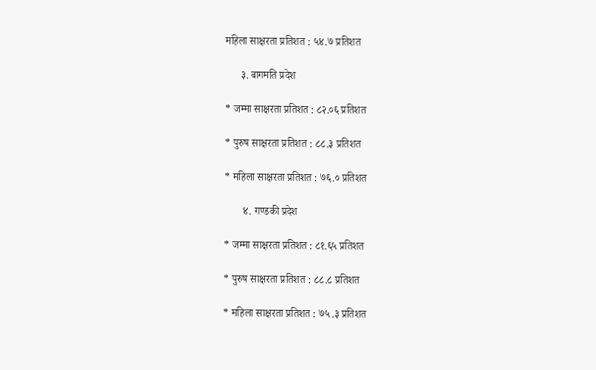महिला साक्षरता प्रतिशत : ५४.७ प्रतिशत

      ३. बागमति प्रदेश

* जम्मा साक्षरता प्रतिशत : ८२.०६ प्रतिशत

* पुरुष साक्षरता प्रतिशत : ८८.३ प्रतिशत

* महिला साक्षरता प्रतिशत : ७६.० प्रतिशत

       ४. गण्डकी प्रदेश

* जम्मा साक्षरता प्रतिशत : ८१.६५ प्रतिशत

* पुरुष साक्षरता प्रतिशत : ८८.८ प्रतिशत

* महिला साक्षरता प्रतिशत : ७५.३ प्रतिशत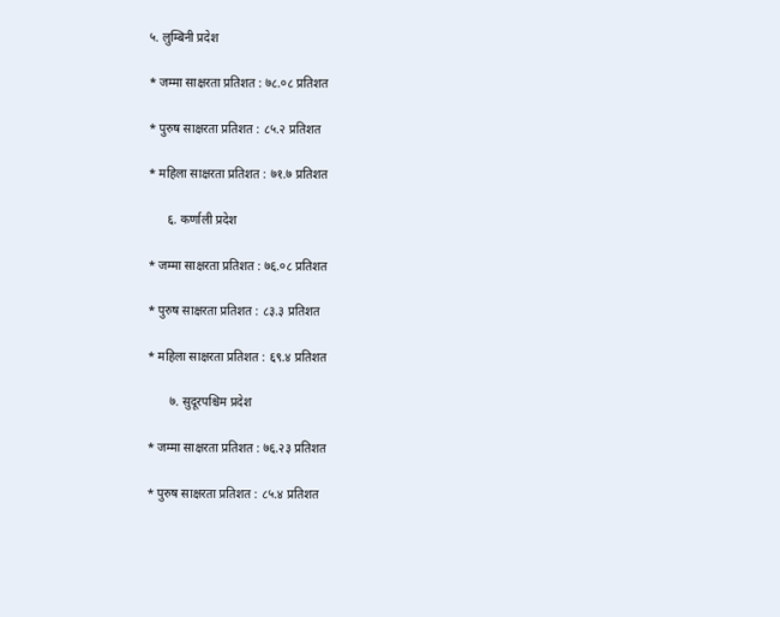५. लुम्बिनी प्रदेश

* जम्मा साक्षरता प्रतिशत : ७८.०८ प्रतिशत

* पुरुष साक्षरता प्रतिशत : ८५.२ प्रतिशत

* महिला साक्षरता प्रतिशत : ७१.७ प्रतिशत

      ६. कर्णाली प्रदेश

* जम्मा साक्षरता प्रतिशत : ७६.०८ प्रतिशत

* पुरुष साक्षरता प्रतिशत : ८३.३ प्रतिशत

* महिला साक्षरता प्रतिशत : ६९.४ प्रतिशत

       ७. सुदूरपश्चिम प्रदेश

* जम्मा साक्षरता प्रतिशत : ७६.२३ प्रतिशत

* पुरुष साक्षरता प्रतिशत : ८५.४ प्रतिशत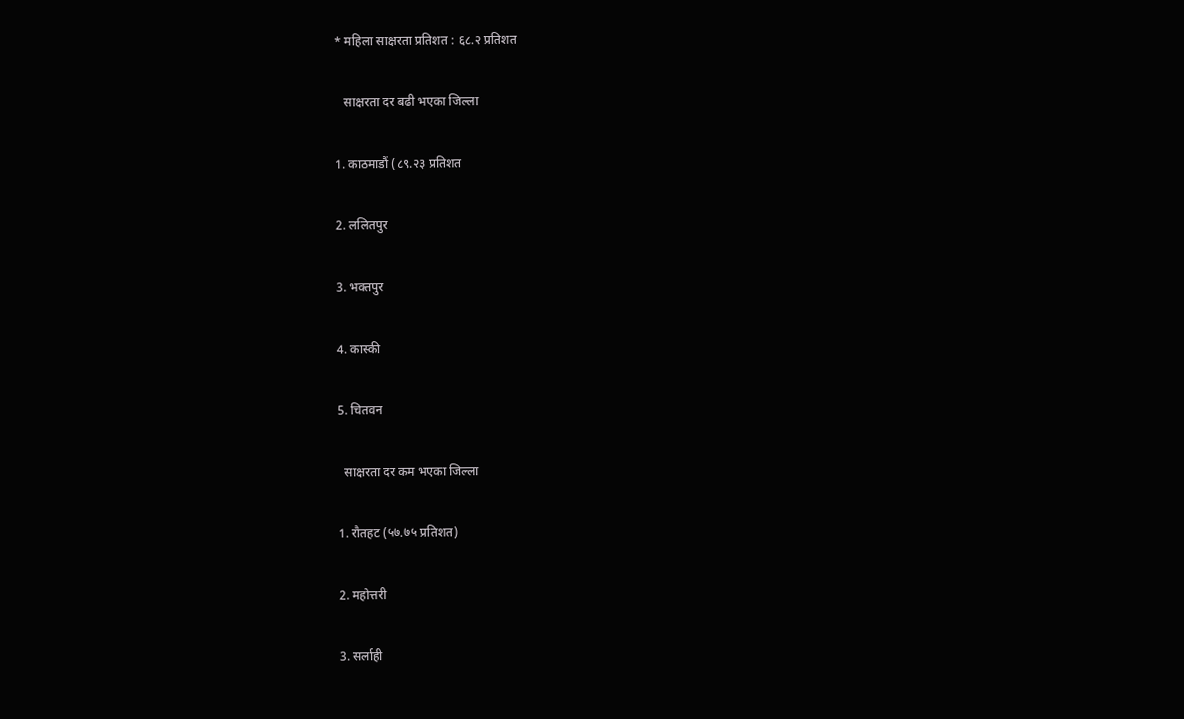* महिला साक्षरता प्रतिशत : ६८.२ प्रतिशत

   साक्षरता दर बढी भएका जिल्ला

1. काठमाडौं (८९.२३ प्रतिशत

2. ललितपुर

3. भक्तपुर

4. कास्की

5. चितवन

  साक्षरता दर कम भएका जिल्ला

1. रौतहट (५७.७५ प्रतिशत)

2. महोत्तरी

3. सर्लाही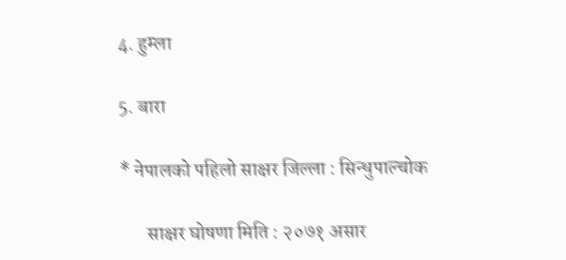4. हुम्ला

5. बारा

* नेपालको पहिलो साक्षर जिल्ला : सिन्धुपाल्चोक

       साक्षर घोषणा मिति : २०७१ असार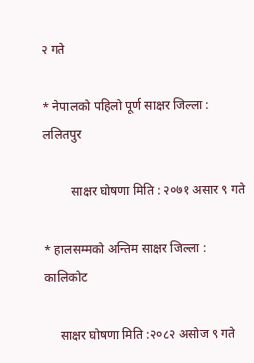२ गते

* नेपालको पहिलो पूर्ण साक्षर जिल्ला : ललितपुर

         साक्षर घोषणा मिति : २०७१ असार ९ गते

* हालसम्मको अन्तिम साक्षर जिल्ला : कालिकोट

     साक्षर घोषणा मिति :२०८२ असोज ९ गते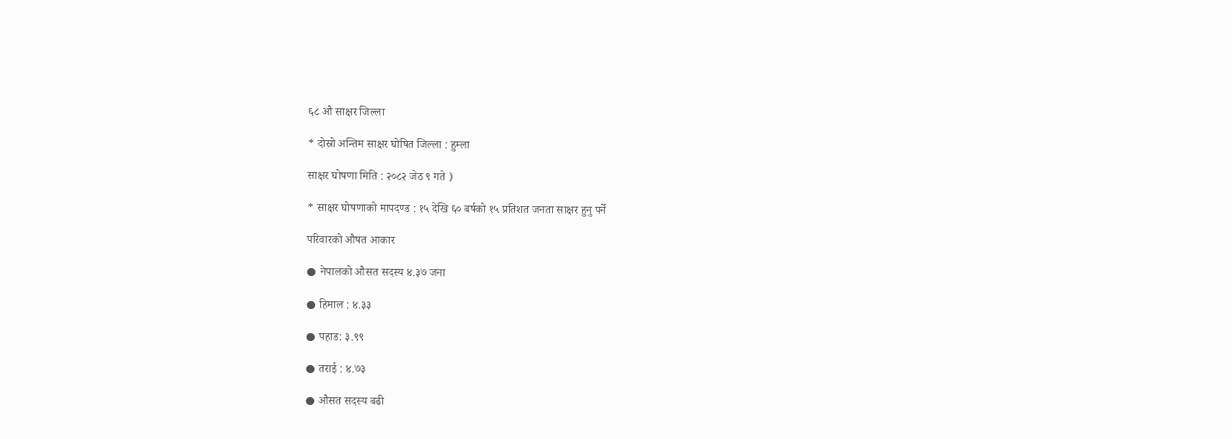६८ औ साक्षर जिल्ला

* दोस्रो अन्तिम साक्षर घोषित जिल्ला : हुम्ला

साक्षर घोषणा मिति : २०८२ जेठ ९ गते )

* साक्षर घोषणाको मापदण्ड : १५ देखि ६० बर्षको १५ प्रतिशत जनता साक्षर हुनु पर्ने

परिवारको औषत आकार

● नेपालको औसत सदस्य ४.३७ जना

● हिमाल : ४.३३

● पहाड: ३.९९

● तराई : ४.७३

● औसत सदस्य बढी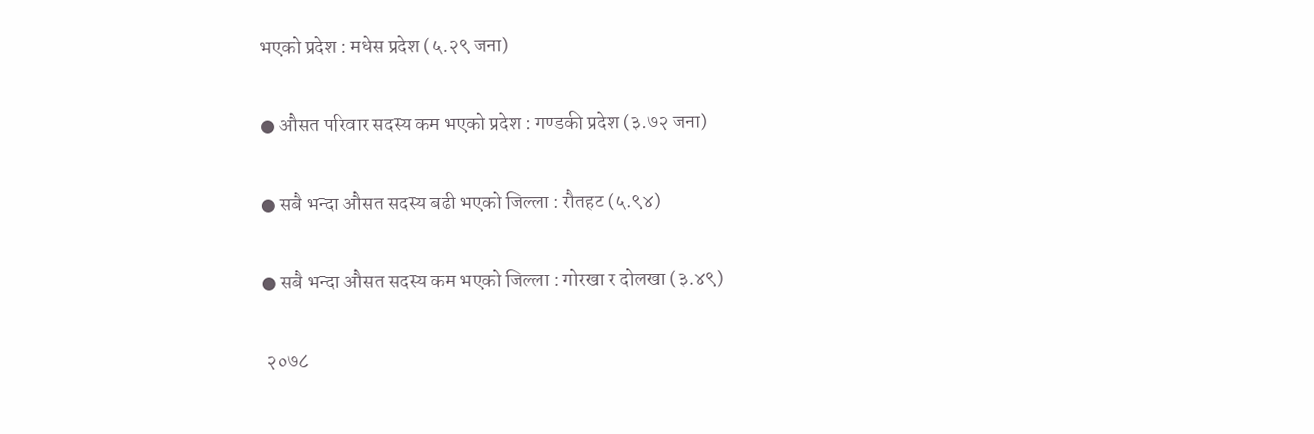भएको प्रदेश : मधेस प्रदेश (५.२९ जना)

● औसत परिवार सदस्य कम भएको प्रदेश : गण्डकी प्रदेश (३.७२ जना)

● सबै भन्दा औसत सदस्य बढी भएको जिल्ला : रौतहट (५.९४)

● सबै भन्दा औसत सदस्य कम भएको जिल्ला : गोरखा र दोलखा (३.४९)

 २०७८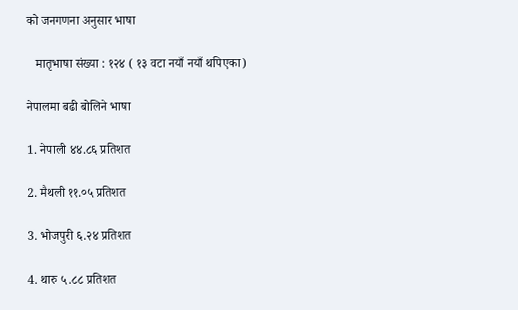को जनगणना अनुसार भाषा

   मातृभाषा संख्या : १२४ ( १३ वटा नयाँ नयाँ थपिएका)

नेपालमा बढी बोलिने भाषा

1. नेपाली ४४.८६ प्रतिशत

2. मैथली ११.०५ प्रतिशत

3. भोजपुरी ६.२४ प्रतिशत

4. थारु ५.८८ प्रतिशत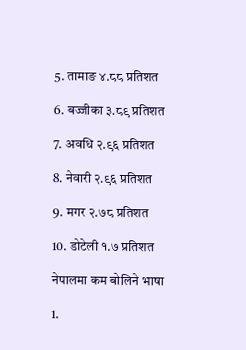5. तामाङ ४.८८ प्रतिशत

6. बज्जीका ३.८९ प्रतिशत

7. अवधि २.९६ प्रतिशत

8. नेवारी २.९६ प्रतिशत

9. मगर २.७८ प्रतिशत

10. डोटेली १.७ प्रतिशत

नेपालमा कम बोलिने भाषा

1.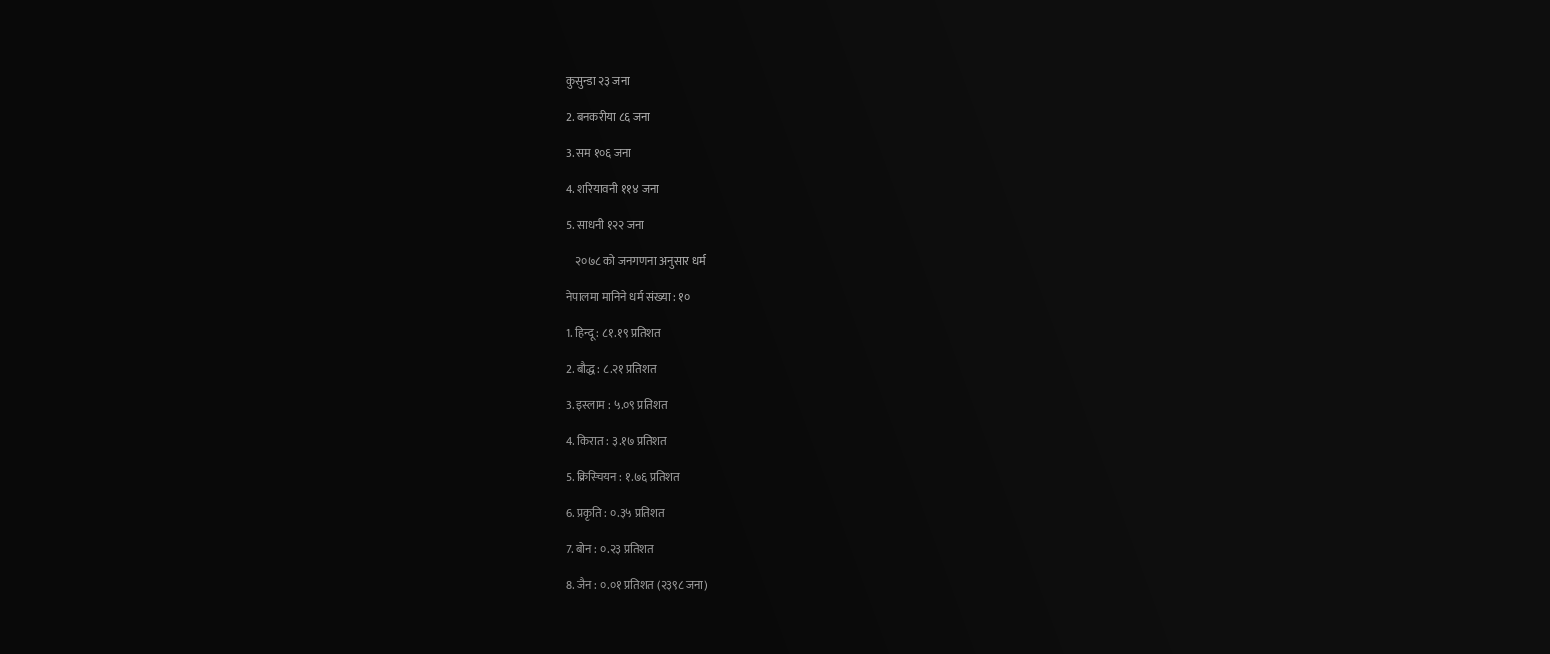कुसुन्डा २३ जना

2. बनकरीया ८६ जना

3. सम १०६ जना

4. शरियावनी ११४ जना

5. साधनी १२२ जना

    २०७८ को जनगणना अनुसार धर्म

नेपालमा मानिने धर्म संख्या : १०

1. हिन्दू : ८१.१९ प्रतिशत

2. बौद्ध : ८.२१ प्रतिशत

3. इस्लाम : ५.०९ प्रतिशत

4. किरात : ३.१७ प्रतिशत

5. क्रिस्चियन : १.७६ प्रतिशत

6. प्रकृति : ०.३५ प्रतिशत

7. बोन : ०.२३ प्रतिशत

8. जैन : ०.०१ प्रतिशत (२३९८ जना)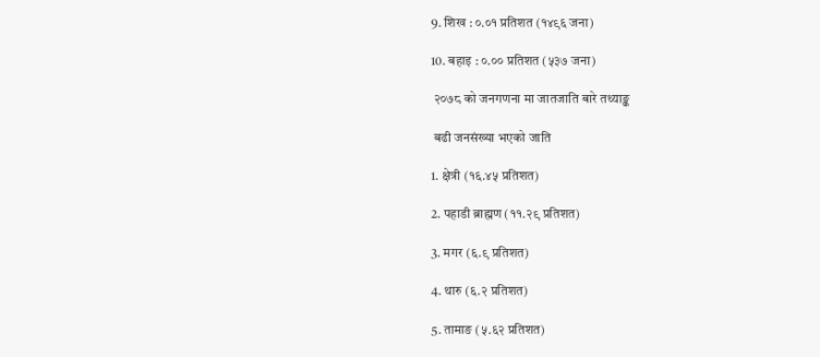9. शिख : ०.०१ प्रतिशत (१४९६ जना)

10. बहाइ : ०.०० प्रतिशत (५३७ जना)

 २०७८ को जनगणना मा जातजाति बारे तथ्याङ्क

 बढी जनसंख्या भएको जाति

1. क्षेत्री (१६.४५ प्रतिशत)

2. पहाडी ब्राह्मण (११.२९ प्रतिशत)

3. मगर (६.९ प्रतिशत)

4. थारु (६.२ प्रतिशत)

5. तामाङ (५.६२ प्रतिशत)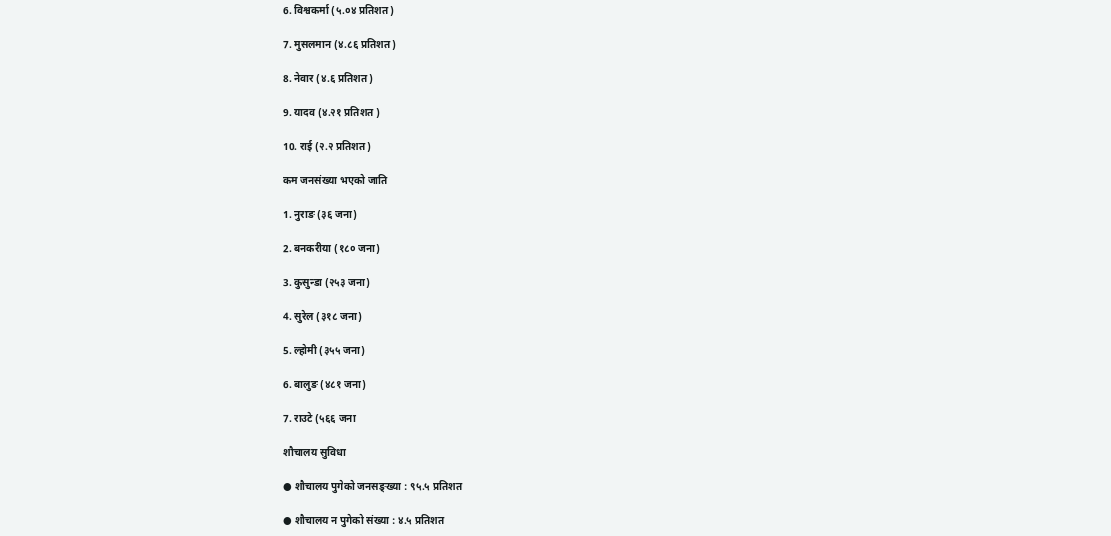6. विश्वकर्मा (५.०४ प्रतिशत)

7. मुसलमान (४.८६ प्रतिशत)

8. नेवार (४.६ प्रतिशत)

9. यादव (४.२१ प्रतिशत )

10. राई (२.२ प्रतिशत)

कम जनसंख्या भएको जाति

1. नुराङ (३६ जना)

2. बनकरीया (१८० जना)

3. कुसुन्डा (२५३ जना)

4. सुरेल (३१८ जना)

5. ल्होमी (३५५ जना)

6. बालुङ (४८१ जना)

7. राउटे (५६६ जना

शौचालय सुविधा

● शौचालय पुगेको जनसङ्ख्या : ९५.५ प्रतिशत

● शौचालय न पुगेको संख्या : ४.५ प्रतिशत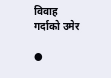विवाह गर्दाको उमेर

●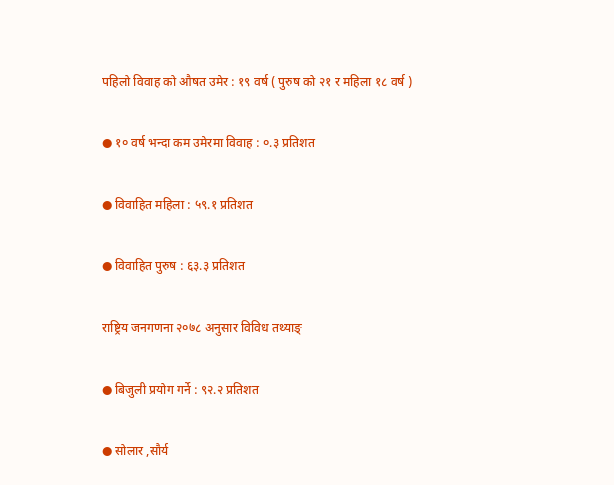पहिलो विवाह को औषत उमेर : १९ वर्ष ( पुरुष को २१ र महिला १८ वर्ष )

● १० वर्ष भन्दा कम उमेरमा विवाह : ०.३ प्रतिशत

● विवाहित महिला : ५९.१ प्रतिशत

● विवाहित पुरुष : ६३.३ प्रतिशत

राष्ट्रिय जनगणना २०७८ अनुसार विविध तथ्याङ्

● बिजुली प्रयोग गर्ने : ९२.२ प्रतिशत

● सोलार ,सौर्य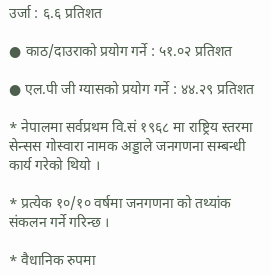उर्जा : ६.६ प्रतिशत

● काठ/दाउराको प्रयोग गर्ने : ५१.०२ प्रतिशत

● एल.पी जी ग्यासको प्रयोग गर्ने : ४४.२९ प्रतिशत

* नेपालमा सर्वप्रथम वि.सं १९६८ मा राष्ट्रिय स्तरमा सेन्सस गोस्वारा नामक अड्डाले जनगणना सम्बन्धी कार्य गरेको थियो ।

* प्रत्येक १०/१० वर्षमा जनगणना को तथ्यांक संकलन गर्ने गरिन्छ ।

* वैधानिक रुपमा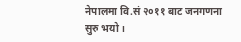नेपालमा वि.सं २०११ बाट जनगणना सुरु भयो ।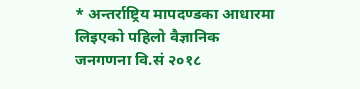* अन्तर्राष्ट्रिय मापदण्डका आधारमा लिइएको पहिलो वैज्ञानिक जनगणना वि.सं २०१८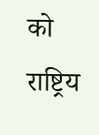को राष्ट्रिय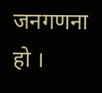जनगणना हो ।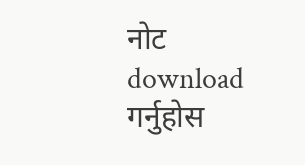नोट download गर्नुहोस